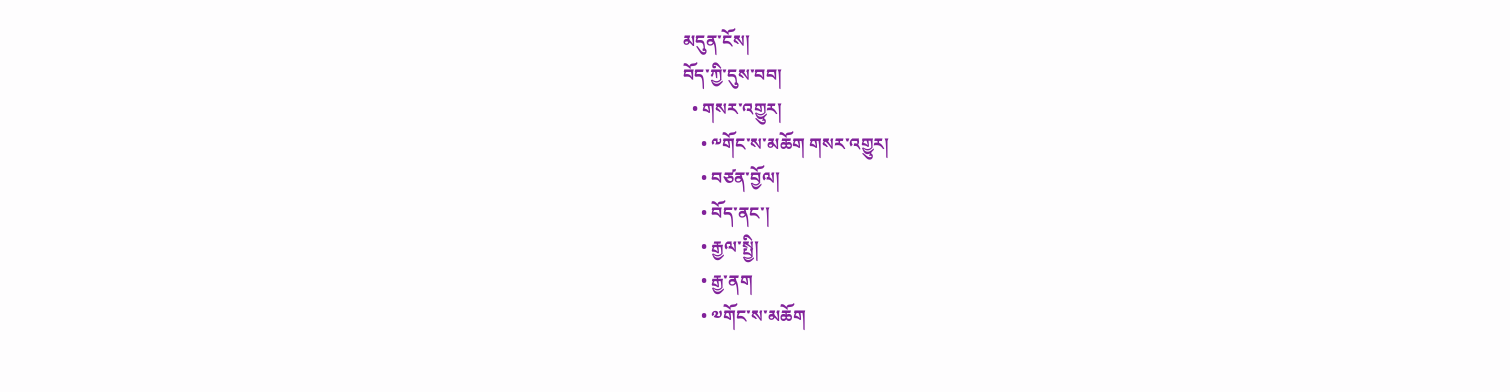མདུན་ངོས།
བོད་ཀྱི་དུས་བབ།
  • གསར་འགྱུར།
    • ༸གོང་ས་མཆོག གསར་འགྱུར།
    • བཙན་བྱོལ།
    • བོད་ནང་།
    • རྒྱལ་སྤྱི།
    • རྒྱ་ནག
    • ༧གོང་ས་མཆོག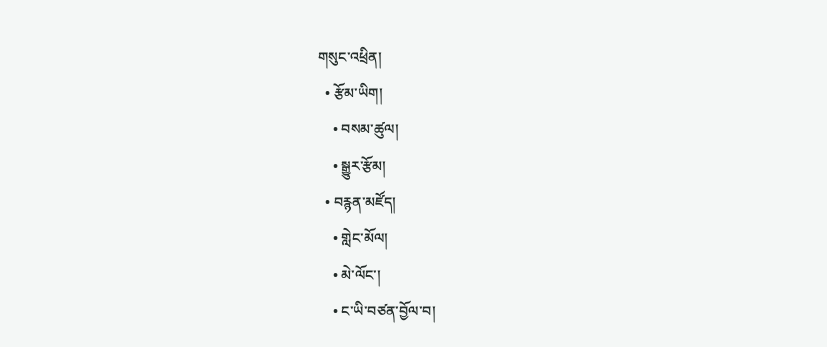གསུང་འཕྲིན།
  • རྩོམ་ཡིག།
    • བསམ་ཚུལ།
    • སྒྱུར་རྩོམ།
  • བརྙན་མཛོད།
    • གླེང་མོལ།
    • མེ་ལོང་།
    • ང་ཡི་བཙན་བྱོལ་བ།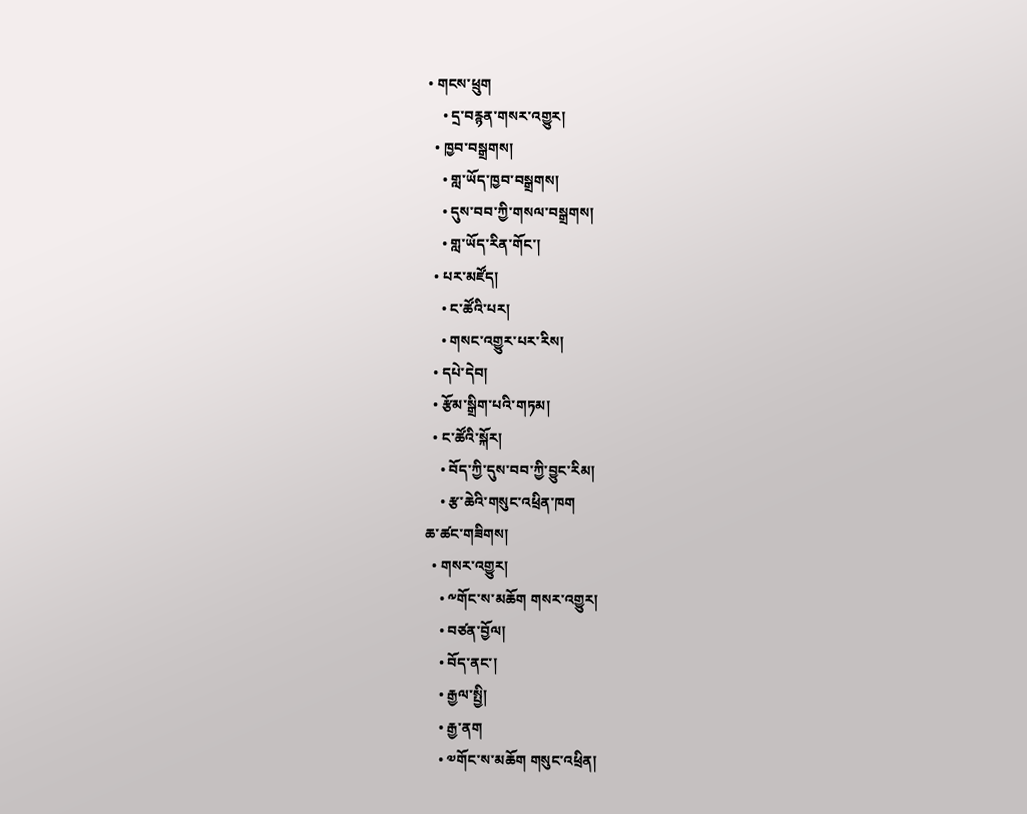• གངས་ཕྲུག
    • དྲ་བརྙན་གསར་འགྱུར།
  • ཁྱབ་བསྒྲགས།
    • གླ་ཡོད་ཁྱབ་བསྒྲགས།
    • དུས་བབ་ཀྱི་གསལ་བསྒྲགས།
    • གླ་ཡོད་རིན་གོང་།
  • པར་མཛོད།
    • ང་ཚོའི་པར།
    • གསང་འགྱུར་པར་རིས།
  • དཔེ་དེབ།
  • རྩོམ་སྒྲིག་པའི་གཏམ།
  • ང་ཚོའི་སྐོར།
    • བོད་ཀྱི་དུས་བབ་ཀྱི་བྱུང་རིམ།
    • རྩ་ཆེའི་གསུང་འཕྲིན་ཁག
ཆ་ཚང་གཟིགས།
  • གསར་འགྱུར།
    • ༸གོང་ས་མཆོག གསར་འགྱུར།
    • བཙན་བྱོལ།
    • བོད་ནང་།
    • རྒྱལ་སྤྱི།
    • རྒྱ་ནག
    • ༧གོང་ས་མཆོག གསུང་འཕྲིན།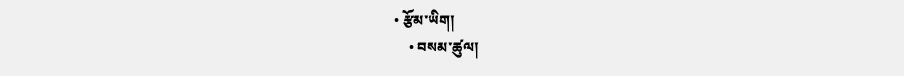• རྩོམ་ཡིག།
    • བསམ་ཚུལ།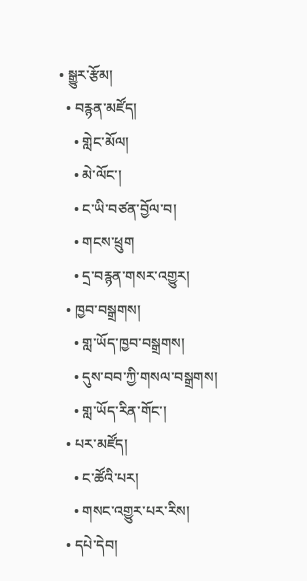• སྒྱུར་རྩོམ།
  • བརྙན་མཛོད།
    • གླེང་མོལ།
    • མེ་ལོང་།
    • ང་ཡི་བཙན་བྱོལ་བ།
    • གངས་ཕྲུག
    • དྲ་བརྙན་གསར་འགྱུར།
  • ཁྱབ་བསྒྲགས།
    • གླ་ཡོད་ཁྱབ་བསྒྲགས།
    • དུས་བབ་ཀྱི་གསལ་བསྒྲགས།
    • གླ་ཡོད་རིན་གོང་།
  • པར་མཛོད།
    • ང་ཚོའི་པར།
    • གསང་འགྱུར་པར་རིས།
  • དཔེ་དེབ།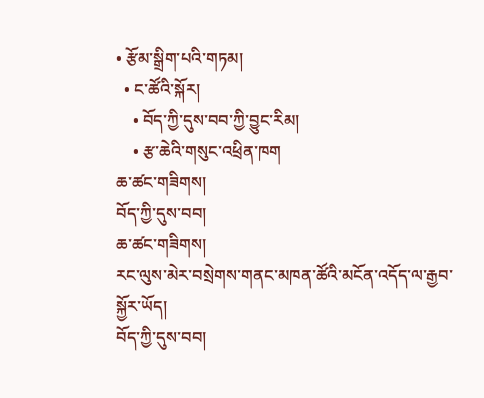• རྩོམ་སྒྲིག་པའི་གཏམ།
  • ང་ཚོའི་སྐོར།
    • བོད་ཀྱི་དུས་བབ་ཀྱི་བྱུང་རིམ།
    • རྩ་ཆེའི་གསུང་འཕྲིན་ཁག
ཆ་ཚང་གཟིགས།
བོད་ཀྱི་དུས་བབ།
ཆ་ཚང་གཟིགས།
རང་ལུས་མེར་བསྲེགས་གནང་མཁན་ཚོའི་མངོན་འདོད་ལ་རྒྱབ་སྐྱོར་ཡོད།
བོད་ཀྱི་དུས་བབ།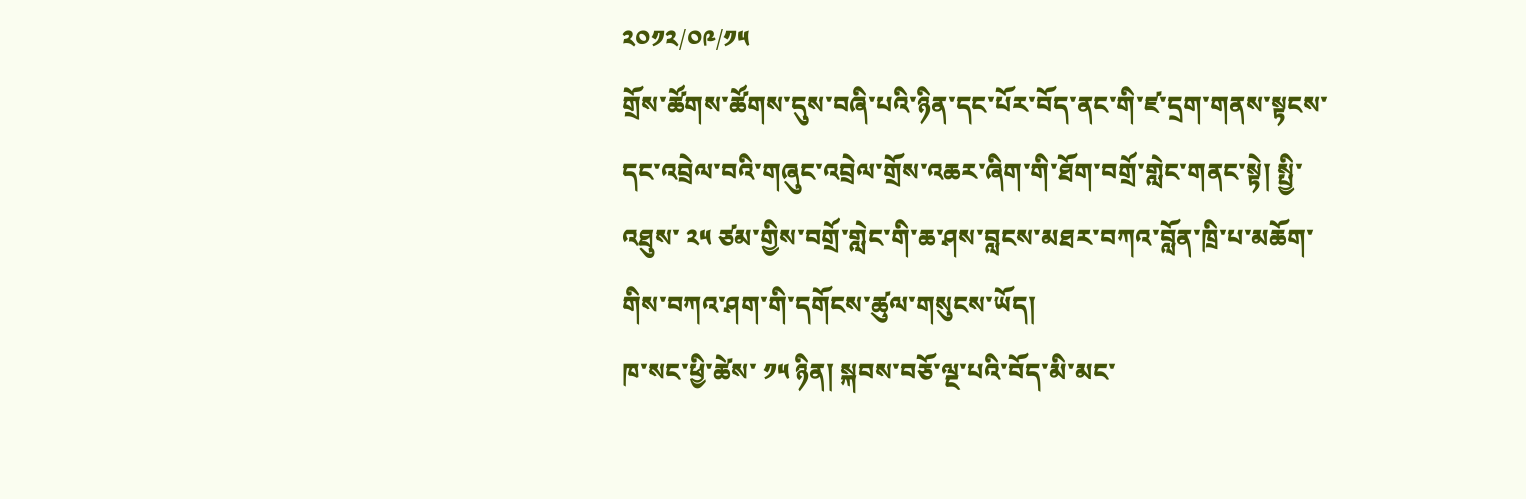༢༠༡༢/༠༩/༡༥
གྲོས་ཚོགས་ཚོགས་དུས་བཞི་པའི་ཉིན་དང་པོར་བོད་ནང་གི་ཛ་དྲག་གནས་སྟངས་དང་འབྲེལ་བའི་གཞུང་འབྲེལ་གྲོས་འཆར་ཞིག་གི་ཐོག་བགྲོ་གླེང་གནང་སྟེ། སྤྱི་འཐུས་ ༢༥ ཙམ་གྱིས་བགྲོ་གླེང་གི་ཆ་ཤས་བླངས་མཐར་བཀའ་བློན་ཁྲི་པ་མཆོག་གིས་བཀའ་ཤག་གི་དགོངས་ཚུལ་གསུངས་ཡོད།
ཁ་སང་ཕྱི་ཚེས་ ༡༥ ཉིན། སྐབས་བཅོ་ལྔ་པའི་བོད་མི་མང་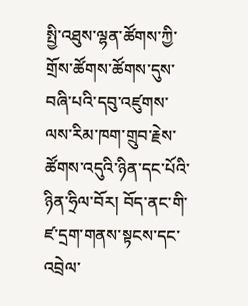སྤྱི་འཐུས་ལྷན་ཚོགས་ཀྱི་གྲོས་ཚོགས་ཚོགས་དུས་བཞི་པའི་དབུ་འཛུགས་ལས་རིམ་ཁག་གྲུབ་རྗེས་ཚོགས་འདུའི་ཉིན་དང་པོའི་ཉིན་ཧྲིལ་བོར། བོད་ནང་གི་ཛ་དྲག་གནས་སྟངས་དང་འབྲེལ་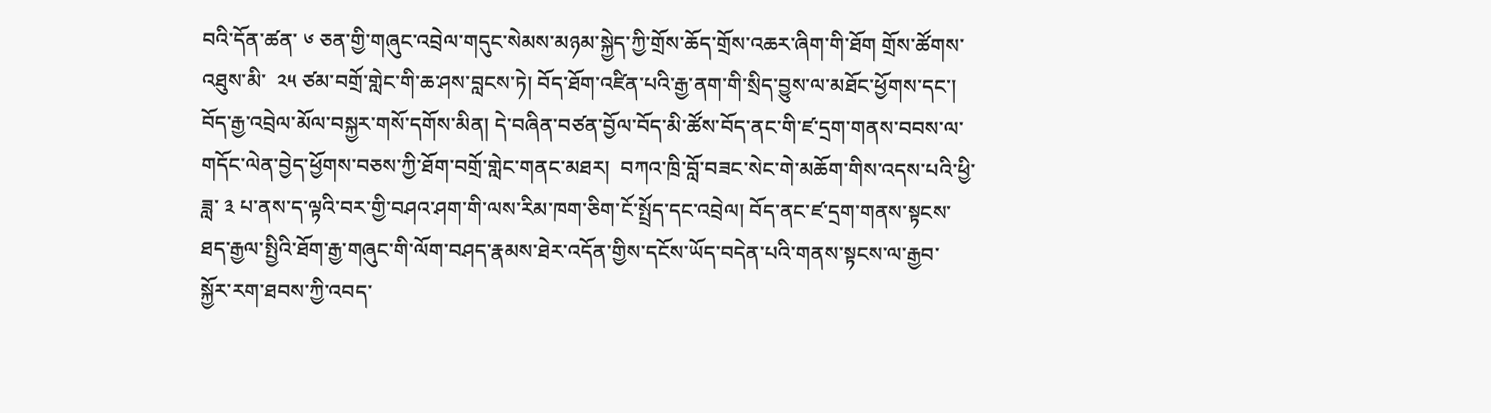བའི་དོན་ཚན་ ༦ ཅན་གྱི་གཞུང་འབྲེལ་གདུང་སེམས་མཉམ་སྐྱེད་ཀྱི་གྲོས་ཆོད་གྲོས་འཆར་ཞིག་གི་ཐོག གྲོས་ཚོགས་འཐུས་མི་  ༢༥ ཙམ་བགྲོ་གླེང་གི་ཆ་ཤས་བླངས་ཏེ། བོད་ཐོག་འཛིན་པའི་རྒྱ་ནག་གི་སྲིད་བྱུས་ལ་མཐོང་ཕྱོགས་དང་། བོད་རྒྱ་འབྲེལ་མོལ་བསྐྱར་གསོ་དགོས་མིན། དེ་བཞིན་བཙན་བྱོལ་བོད་མི་ཚོས་བོད་ནང་གི་ཛ་དྲག་གནས་བབས་ལ་གདོང་ལེན་བྱེད་ཕྱོགས་བཅས་ཀྱི་ཐོག་བགྲོ་གླེང་གནང་མཐར།  བཀའ་ཁྲི་བློ་བཟང་སེང་གེ་མཆོག་གིས་འདས་པའི་ཕྱི་ཟླ་ ༣ པ་ནས་ད་ལྟའི་བར་གྱི་བཤའ་ཤག་གི་ལས་རིམ་ཁག་ཅིག་ངོ་སྤྲོད་དང་འབྲེལ། བོད་ནང་ཛ་དྲག་གནས་སྟངས་ཐད་རྒྱལ་སྤྱིའི་ཐོག་རྒྱ་གཞུང་གི་ལོག་བཤད་རྣམས་ཐེར་འདོན་གྱིས་དངོས་ཡོད་བདེན་པའི་གནས་སྟངས་ལ་རྒྱབ་སྐྱོར་རག་ཐབས་ཀྱི་འབད་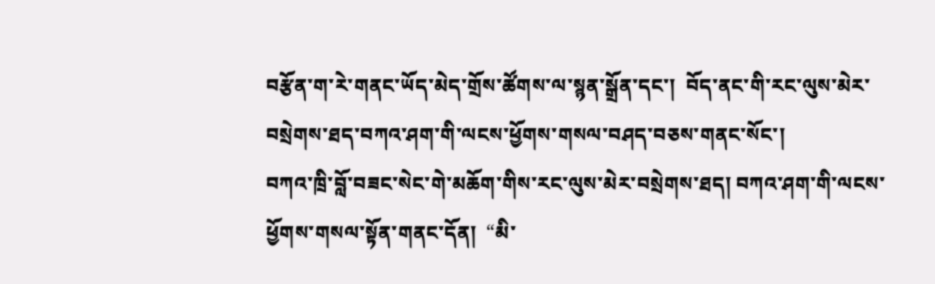བརྩོན་ག་རེ་གནང་ཡོད་མེད་གྲོས་ཚོགས་ལ་སྙན་སྒྲོན་དང་།  བོད་ནང་གི་རང་ལུས་མེར་བསྲེགས་ཐད་བཀའ་ཤག་གི་ལངས་ཕྱོགས་གསལ་བཤད་བཅས་གནང་སོང་།
བཀའ་ཁྲི་བློ་བཟང་སེང་གེ་མཆོག་གིས་རང་ལུས་མེར་བསྲེགས་ཐད། བཀའ་ཤག་གི་ལངས་ཕྱོགས་གསལ་སྟོན་གནང་དོན།  “མི་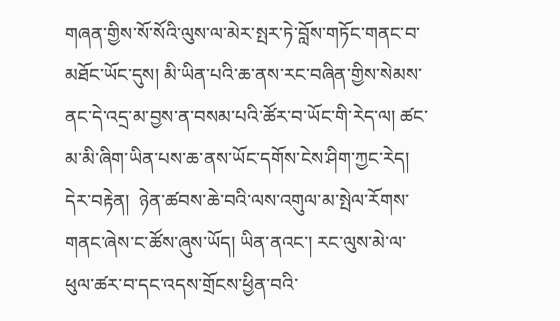གཞན་གྱིས་སོ་སོའི་ལུས་ལ་མེར་སྤར་ཏེ་བློས་གཏོང་གནང་བ་མཐོང་ཡོང་དུས། མི་ཡིན་པའི་ཆ་ནས་རང་བཞིན་གྱིས་སེམས་ནང་དེ་འདྲ་མ་བྱས་ན་བསམ་པའི་ཚོར་བ་ཡོང་གི་རེད་ལ། ཚང་མ་མི་ཞིག་ཡིན་པས་ཆ་ནས་ཡོང་དགོས་ངེས་ཤིག་ཀྱང་རེད། དེར་བརྟེན།  ཉེན་ཚབས་ཆེ་བའི་ལས་འགུལ་མ་སྤེལ་རོགས་གནང་ཞེས་ང་ཚོས་ཞུས་ཡོད། ཡིན་ནའང་། རང་ལུས་མེ་ལ་ཕུལ་ཚར་བ་དང་འདས་གྲོངས་ཕྱིན་བའི་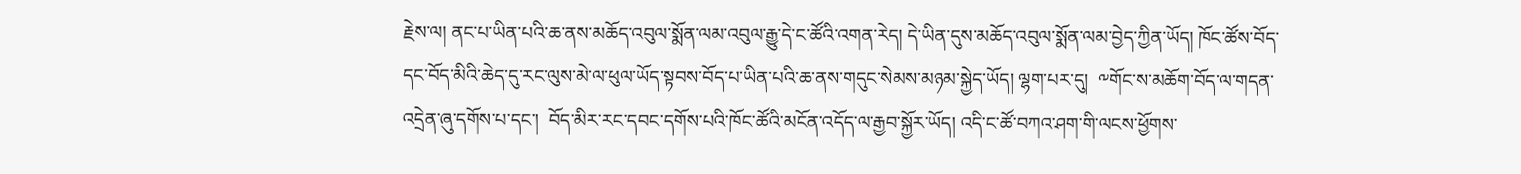རྗེས་ལ། ནང་པ་ཡིན་པའི་ཆ་ནས་མཆོད་འབུལ་སྨོན་ལམ་འབུལ་རྒྱུ་དེ་ང་ཚོའི་འགན་རེད། དེ་ཡིན་དུས་མཆོད་འབུལ་སྨོན་ལམ་བྱེད་ཀྱིན་ཡོད། ཁོང་ཚོས་བོད་དང་བོད་མིའི་ཆེད་དུ་རང་ལུས་མེ་ལ་ཕུལ་ཡོད་སྟབས་བོད་པ་ཡིན་པའི་ཆ་ནས་གདུང་སེམས་མཉམ་སྐྱེད་ཡོད། ལྷག་པར་དུ།  ༸གོང་ས་མཆོག་བོད་ལ་གདན་འདྲེན་ཞུ་དགོས་པ་དང་།  བོད་མིར་རང་དབང་དགོས་པའི་ཁོང་ཚོའི་མངོན་འདོད་ལ་རྒྱབ་སྐྱོར་ཡོད། འདི་ང་ཚོ་བཀའ་ཤག་གི་ལངས་ཕྱོགས་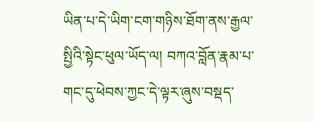ཡིན་པ་དེ་ཡིག་ངག་གཉིས་ཐོག་ནས་རྒྱལ་སྤྱིའི་སྟེང་ཕུལ་ཡོད་ལ། བཀའ་བློན་རྣམ་པ་གང་དུ་ཕེབས་ཀྱང་དེ་ལྟར་ཞུས་བསྡད་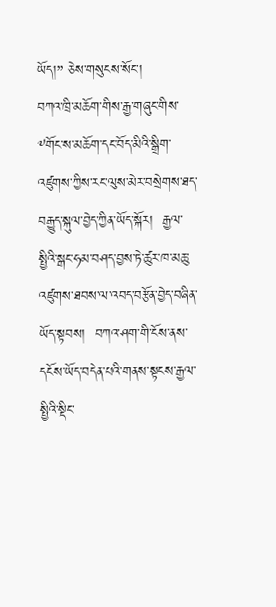ཡོད།” ཅེས་གསུངས་སོང་།
བཀའ་ཁྲི་མཆོག་གིས་རྒྱ་གཞུང་གིས་ ༸གོང་ས་མཆོག་དང་བོད་མིའི་སྒྲིག་འཛུགས་ཀྱིས་རང་ལུས་མེར་བསྲེགས་ཐད་བརྒྱུད་སྐུལ་བྱེད་ཀྱིན་ཡོད་སྐོར།  རྒྱལ་སྤྱིའི་སྒང་ཧམ་བཤད་བྱས་ཏེ་ཚུར་ཁ་མཆུ་འཛུགས་ཐབས་ལ་འབད་བརྩོན་བྱེད་བཞིན་ཡོད་སྟབས།  བཀའ་ཤག་གི་ངོས་ནས་དངོས་ཡོད་བདེན་པའི་གནས་སྟངས་རྒྱལ་སྤྱིའི་སྡིང་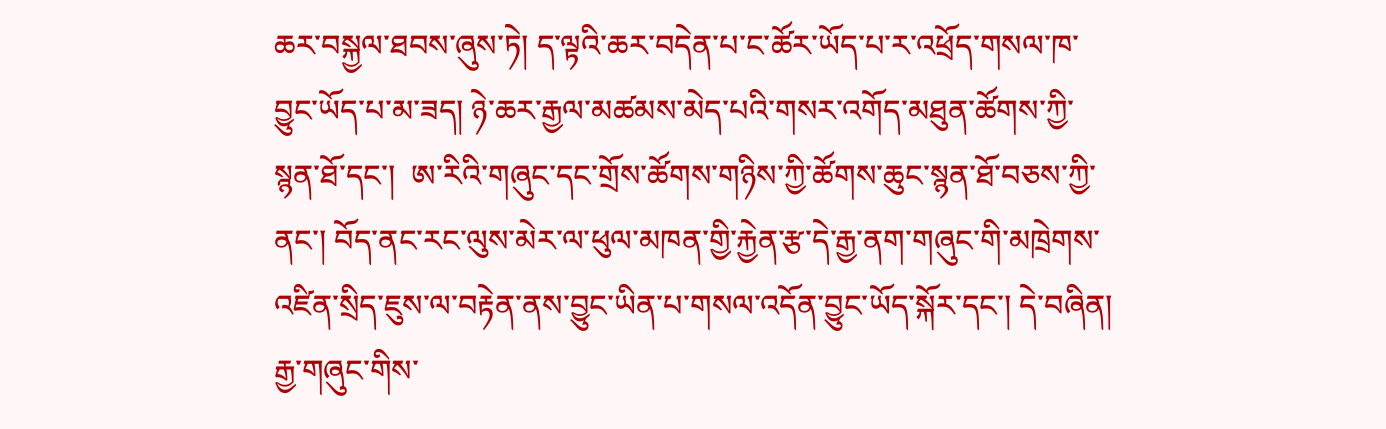ཆར་བསྐྱལ་ཐབས་ཞུས་ཏེ། ད་ལྟའི་ཆར་བདེན་པ་ང་ཚོར་ཡོད་པ་ར་འཕྲོད་གསལ་ཁ་བྱུང་ཡོད་པ་མ་ཟད། ཉེ་ཆར་རྒྱལ་མཚམས་མེད་པའི་གསར་འགོད་མཐུན་ཚོགས་ཀྱི་སྙན་ཐོ་དང་།  ཨ་རིའི་གཞུང་དང་གྲོས་ཚོགས་གཉིས་ཀྱི་ཚོགས་ཆུང་སྙན་ཐོ་བཅས་ཀྱི་ནང་། བོད་ནང་རང་ལུས་མེར་ལ་ཕུལ་མཁན་གྱི་རྐྱེན་རྩ་དེ་རྒྱ་ནག་གཞུང་གི་མཁྲེགས་འཛིན་སྲིད་ཇུས་ལ་བརྟེན་ནས་བྱུང་ཡིན་པ་གསལ་འདོན་བྱུང་ཡོད་སྐོར་དང་། དེ་བཞིན། རྒྱ་གཞུང་གིས་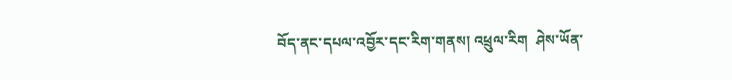བོད་ནང་དཔལ་འབྱོར་དང་རིག་གནས། འཕྲུལ་རིག  ཤེས་ཡོན་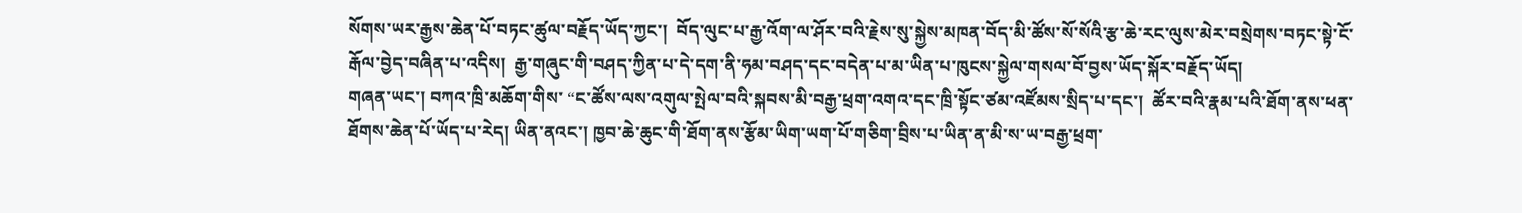སོགས་ཡར་རྒྱས་ཆེན་པོ་བཏང་ཚུལ་བརྗོད་ཡོད་ཀྱང་།  བོད་ལུང་པ་རྒྱ་འོག་ལ་ཤོར་བའི་རྗེས་སུ་སྐྱེས་མཁན་བོད་མི་ཚོས་སོ་སོའི་རྩ་ཆེ་རང་ལུས་མེར་བསྲེགས་བཏང་སྟེ་ངོ་རྒོལ་བྱེད་བཞིན་པ་འདིས།  རྒྱ་གཞུང་གི་བཤད་ཀྱིན་པ་དེ་དག་ནི་ཧམ་བཤད་དང་བདེན་པ་མ་ཡིན་པ་ཁུངས་སྐྱེལ་གསལ་བོ་བྱས་ཡོད་སྐོར་བརྗོད་ཡོད།
གཞན་ཡང་། བཀའ་ཁྲི་མཆོག་གིས་ “ང་ཚོས་ལས་འགུལ་སྤེལ་བའི་སྐབས་མི་བརྒྱ་ཕྲག་འགའ་དང་ཁྲི་སྟོང་ཙམ་འཛོམས་སྲིད་པ་དང་།  ཚོར་བའི་རྣམ་པའི་ཐོག་ནས་ཕན་ཐོགས་ཆེན་པོ་ཡོད་པ་རེད། ཡིན་ནའང་། ཁྱབ་ཆེ་ཆུང་གི་ཐོག་ནས་རྩོམ་ཡིག་ཡག་པོ་གཅིག་བྲིས་པ་ཡིན་ན་མི་ས་ཡ་བརྒྱ་ཕྲག་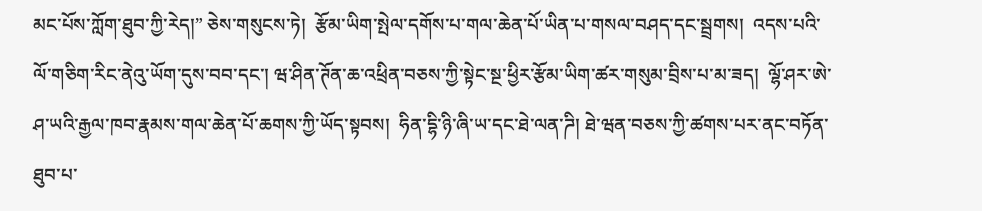མང་པོས་ཀློག་ཐུབ་ཀྱི་རེད།” ཅེས་གསུངས་ཏེ།  རྩོམ་ཡིག་སྤེལ་དགོས་པ་གལ་ཆེན་པོ་ཡིན་པ་གསལ་བཤད་དང་སྦྲགས།  འདས་པའི་ལོ་གཅིག་རིང་ནེའུ་ཡོག་དུས་བབ་དང་། ཝ་ཤིན་ཊོན་ཆ་འཕྲིན་བཅས་ཀྱི་སྟེང་སྔ་ཕྱིར་རྩོམ་ཡིག་ཚར་གསུམ་བྲིས་པ་མ་ཟད།  ལྷོ་ཤར་ཨེ་ཤ་ཡའི་རྒྱལ་ཁབ་རྣམས་གལ་ཆེན་པོ་ཆགས་ཀྱི་ཡོད་སྟབས།  ཧིན་དྷི་ཉི་ཞི་ཡ་དང་ཐེ་ལན་ཌི། ཐེ་ཝན་བཅས་ཀྱི་ཚགས་པར་ནང་བཏོན་ཐུབ་པ་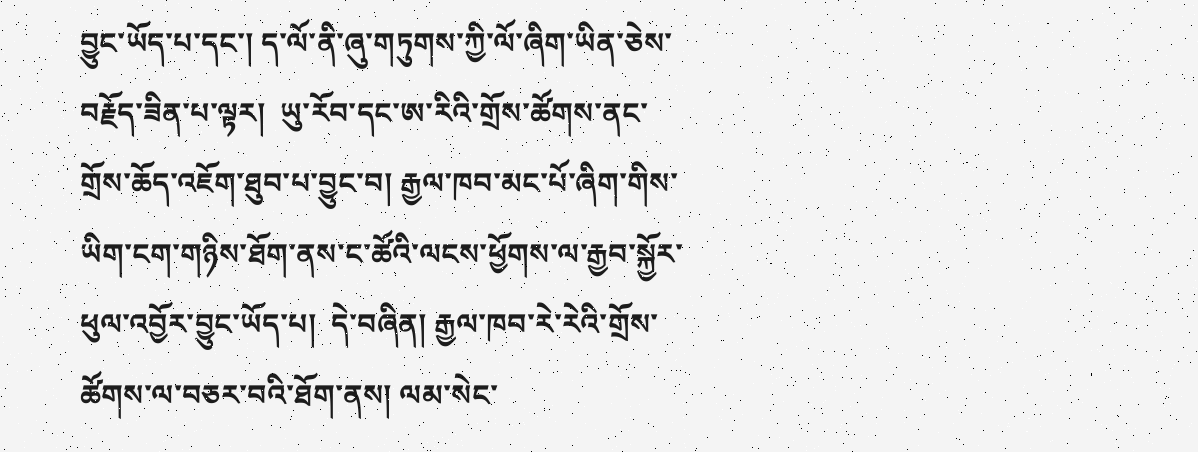བྱུང་ཡོད་པ་དང་། ད་ལོ་ནི་ཞུ་གཏུགས་ཀྱི་ལོ་ཞིག་ཡིན་ཅེས་བརྗོད་ཟིན་པ་ལྟར།  ཡུ་རོབ་དང་ཨ་རིའི་གྲོས་ཚོགས་ནང་གྲོས་ཆོད་འཇོག་ཐུབ་པ་བྱུང་བ། རྒྱལ་ཁབ་མང་པོ་ཞིག་གིས་ཡིག་ངག་གཉིས་ཐོག་ནས་ང་ཚོའི་ལངས་ཕྱོགས་ལ་རྒྱབ་སྐྱོར་ཕུལ་འབྱོར་བྱུང་ཡོད་པ།  དེ་བཞིན། རྒྱལ་ཁབ་རེ་རེའི་གྲོས་ཚོགས་ལ་བཅར་བའི་ཐོག་ནས། ལམ་སེང་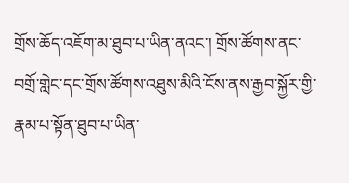གྲོས་ཆོད་འཇོག་མ་ཐུབ་པ་ཡིན་ནའང་། གྲོས་ཚོགས་ནང་བགྲོ་གླེང་དང་གྲོས་ཚོགས་འཐུས་མིའི་ངོས་ནས་རྒྱབ་སྐྱོར་གྱི་རྣམ་པ་སྟོན་ཐུབ་པ་ཡིན་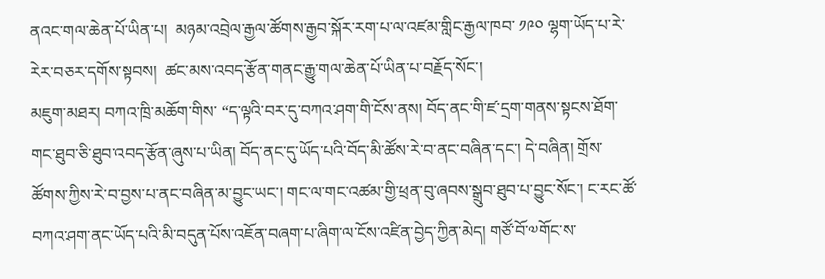ནའང་གལ་ཆེན་པོ་ཡིན་པ།  མཉམ་འབྲེལ་རྒྱལ་ཚོགས་རྒྱབ་སྐོར་རག་པ་ལ་འཛམ་གླིང་རྒྱལ་ཁབ་ ༡༩༠ ལྷག་ཡོད་པ་རེ་རེར་བཅར་དགོས་སྟབས།  ཚང་མས་འབད་རྩོན་གནང་རྒྱུ་གལ་ཆེན་པོ་ཡིན་པ་བརྗོད་སོང་།
མཇུག་མཐར། བཀའ་ཁྲི་མཆོག་གིས་ “ད་ལྟའི་བར་དུ་བཀའ་ཤག་གི་ངོས་ནས། བོད་ནང་གི་ཛ་དྲག་གནས་སྟངས་ཐོག་གང་ཐུབ་ཅི་ཐུབ་འབད་རྩོན་ཞུས་པ་ཡིན། བོད་ནང་དུ་ཡོད་པའི་བོད་མི་ཚོས་རེ་བ་ནང་བཞིན་དང་། དེ་བཞིན། གྲོས་ཚོགས་ཀྱིས་རེ་བ་བྱས་པ་ནང་བཞིན་མ་བྱུང་ཡང་། གང་ལ་གང་འཚམ་གྱི་ཕྲན་བུ་ཞབས་སྒྲུབ་ཐུབ་པ་བྱུང་སོང་། ང་རང་ཚོ་བཀའ་ཤག་ནང་ཡོད་པའི་མི་བདུན་པོས་འཇོན་བཞག་པ་ཞིག་ལ་ངོས་འཛིན་བྱེད་ཀྱིན་མེད། གཙོ་བོ་༧གོང་ས་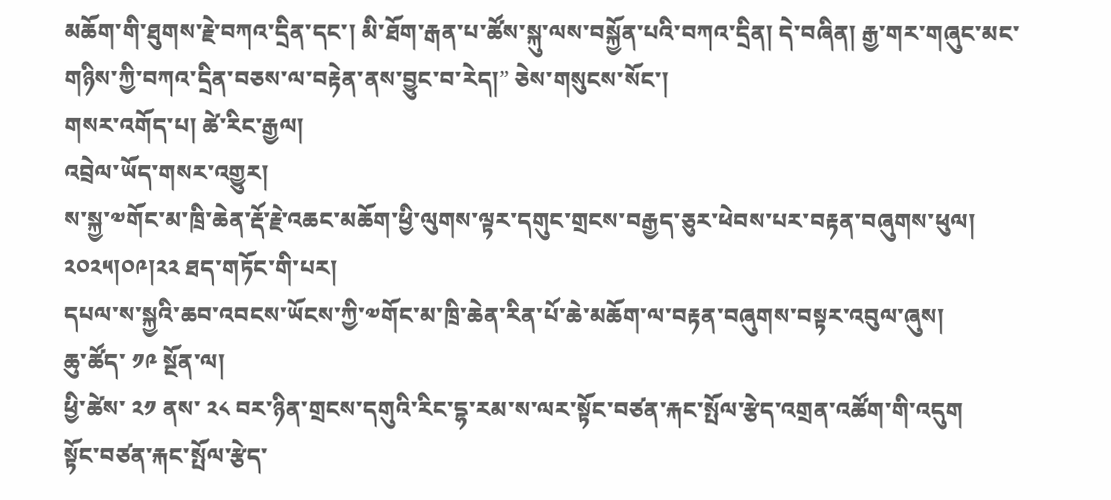མཆོག་གི་ཐུགས་རྗེ་བཀའ་དྲིན་དང་། མི་ཐོག་རྒན་པ་ཚོས་སྐུ་ལས་བསྐྱོན་པའི་བཀའ་དྲིན། དེ་བཞིན། རྒྱ་གར་གཞུང་མང་གཉིས་ཀྱི་བཀའ་དྲིན་བཅས་ལ་བརྟེན་ནས་བྱུང་བ་རེད།” ཅེས་གསུངས་སོང་།
གསར་འགོད་པ། ཚེ་རིང་རྒྱལ།
འབྲེལ་ཡོད་གསར་འགྱུར།
ས་སྐྱ་༧གོང་མ་ཁྲི་ཆེན་རྡོ་རྗེ་འཆང་མཆོག་ཕྱི་ལུགས་ལྟར་དགུང་གྲངས་བརྒྱད་ཅུར་ཕེབས་པར་བརྟན་བཞུགས་ཕུལ། ༢༠༢༥།༠༩།༢༢ ཐད་གཏོང་གི་པར།
དཔལ་ས་སྐྱའི་ཆབ་འབངས་ཡོངས་ཀྱི་༧གོང་མ་ཁྲི་ཆེན་རིན་པོ་ཆེ་མཆོག་ལ་བརྟན་བཞུགས་བསྟར་འབུལ་ཞུས།
ཆུ་ཚོད་ ༡༩ སྔོན་ལ།
ཕྱི་ཚེས་ ༢༡ ནས་ ༢༨ བར་ཉིན་གྲངས་དགུའི་རིང་དྷ་རམ་ས་ལར་སྟོང་བཙན་རྐང་སྤོལ་རྩེད་འགྲན་འཚོག་གི་འདུག
སྟོང་བཙན་རྐང་སྤོལ་རྩེད་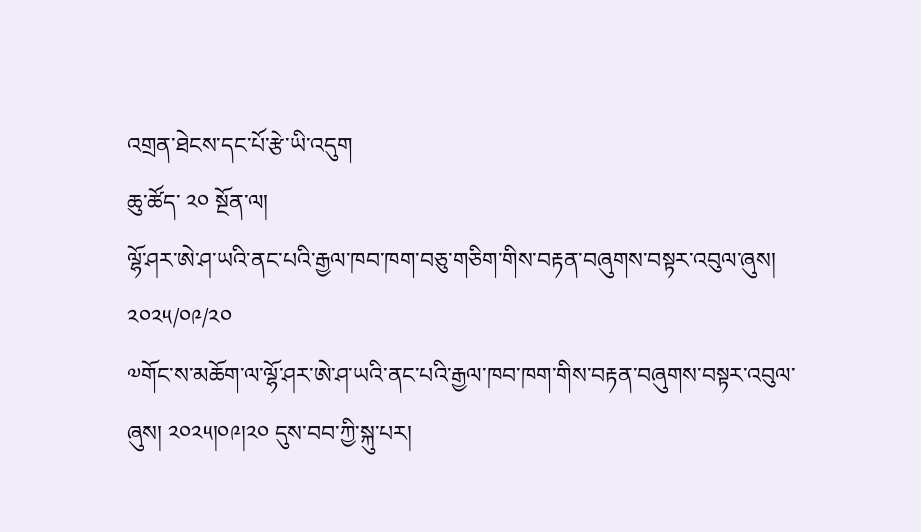འགྲན་ཐེངས་དང་པོ་རྩེ་ཡི་འདུག
ཆུ་ཚོད་ ༢༠ སྔོན་ལ།
ལྷོ་ཤར་ཨེ་ཤ་ཡའི་ནང་པའི་རྒྱལ་ཁབ་ཁག་བཅུ་གཅིག་གིས་བརྟན་བཞུགས་བསྟར་འབུལ་ཞུས།
༢༠༢༥/༠༩/༢༠
༧གོང་ས་མཆོག་ལ་ལྷོ་ཤར་ཨེ་ཤ་ཡའི་ནང་པའི་རྒྱལ་ཁབ་ཁག་གིས་བརྟན་བཞུགས་བསྟར་འབུལ་ཞུས། ༢༠༢༥།༠༩།༢༠ དུས་བབ་ཀྱི་སྐུ་པར།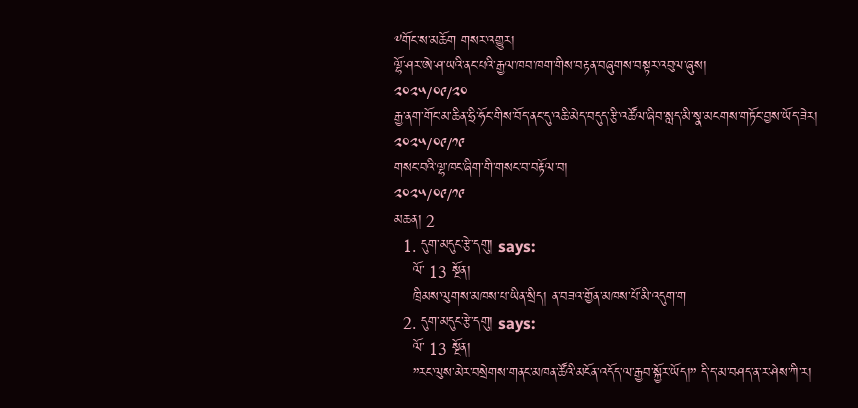༸གོང་ས་མཆོག གསར་འགྱུར།
ལྷོ་ཤར་ཨེ་ཤ་ཡའི་ནང་པའི་རྒྱལ་ཁབ་ཁག་གིས་བརྟན་བཞུགས་བསྟར་འབུལ་ཞུས།
༢༠༢༥/༠༩/༢༠
རྒྱ་ནག་གོང་མ་ཆིན་ཧྲི་ཧོང་གིས་བོད་ནང་དུ་འཆི་མེད་བདུད་རྩི་འཚོལ་ཞིབ་སླད་མི་སྣ་མངགས་གཏོང་བྱས་ཡོད་ཟེར།
༢༠༢༥/༠༩/༡༩
གསང་བའི་ལྷ་ཁང་ཞིག་གི་གསང་བ་བརྟོལ་བ།
༢༠༢༥/༠༩/༡༩
མཆན། 2
  1. དུག་མདུང་རྩེ་དགུ། says:
    ལོ་ 13 སྔོན།
    ཁྲིམས་ལུགས་མཁས་པ་ཡིན་སྲིད། ན་བཟའ་གྱོན་མཁས་པོ་མི་འདུག་ག
  2. དུག་མདུང་རྩེ་དགུ། says:
    ལོ་ 13 སྔོན།
    ”རང་ལུས་མེར་བསྲེགས་གནང་མཁན་ཚོའི་མངོན་འདོད་ལ་རྒྱབ་སྐྱོར་ཡོད།” དི་ད་མ་བཤད་ན་ར་ཤེས་ཀི་ར།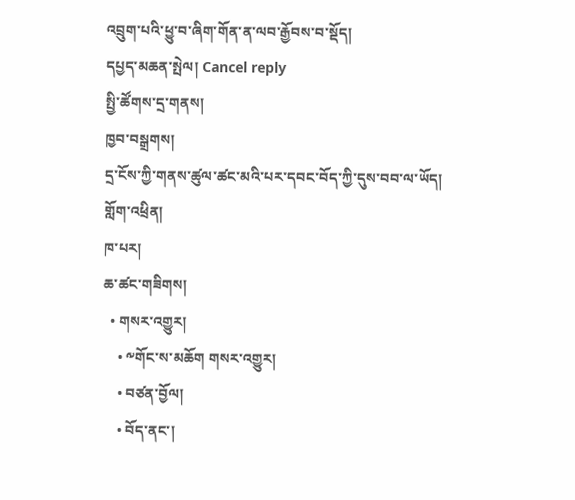འབྲུག་པའི་ཕྱུ་བ་ཞིག་གོན་ན་ལབ་རྒྱོབས་བ་སྡོད།
དཔྱད་མཆན་སྤེལ། Cancel reply
སྤྱི་ཚོགས་དྲ་གནས།
ཁྱབ་བསྒྲགས།
དྲ་ངོས་ཀྱི་གནས་ཚུལ་ཚང་མའི་པར་དབང་བོད་ཀྱི་དུས་བབ་ལ་ཡོད།
གློག་འཕྲིན།
ཁ་པར།
ཆ་ཚང་གཟིགས།
  • གསར་འགྱུར།
    • ༸གོང་ས་མཆོག གསར་འགྱུར།
    • བཙན་བྱོལ།
    • བོད་ནང་།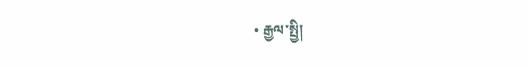• རྒྱལ་སྤྱི།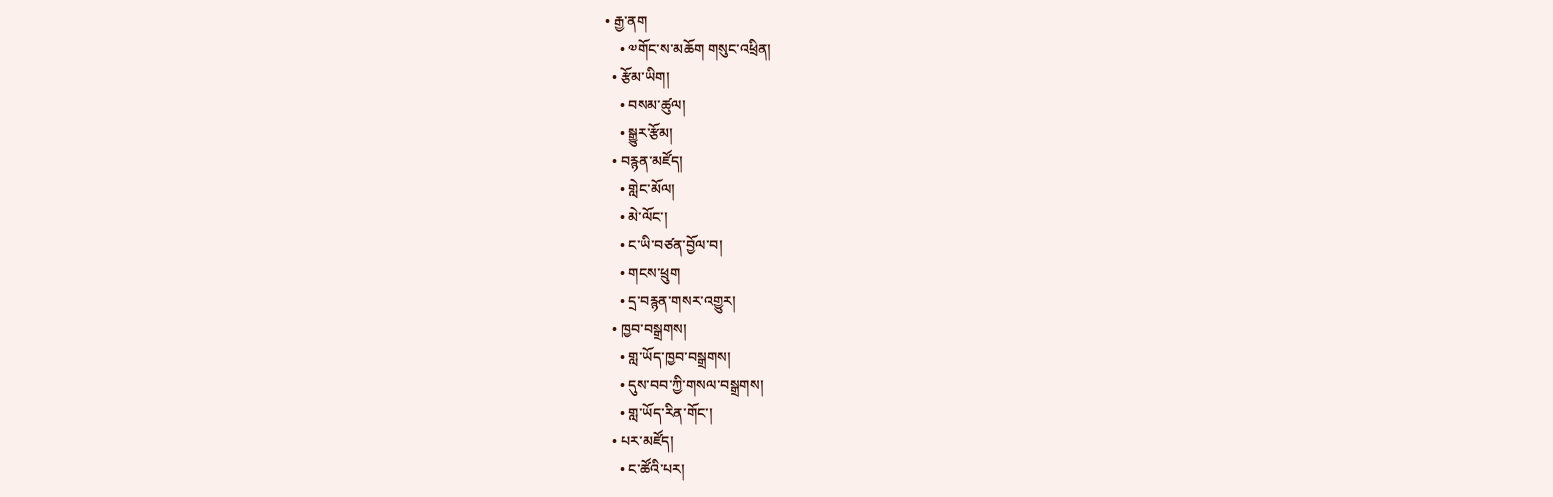• རྒྱ་ནག
    • ༧གོང་ས་མཆོག གསུང་འཕྲིན།
  • རྩོམ་ཡིག།
    • བསམ་ཚུལ།
    • སྒྱུར་རྩོམ།
  • བརྙན་མཛོད།
    • གླེང་མོལ།
    • མེ་ལོང་།
    • ང་ཡི་བཙན་བྱོལ་བ།
    • གངས་ཕྲུག
    • དྲ་བརྙན་གསར་འགྱུར།
  • ཁྱབ་བསྒྲགས།
    • གླ་ཡོད་ཁྱབ་བསྒྲགས།
    • དུས་བབ་ཀྱི་གསལ་བསྒྲགས།
    • གླ་ཡོད་རིན་གོང་།
  • པར་མཛོད།
    • ང་ཚོའི་པར།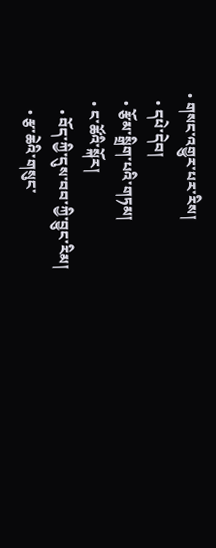• གསང་འགྱུར་པར་རིས།
  • དཔེ་དེབ།
  • རྩོམ་སྒྲིག་པའི་གཏམ།
  • ང་ཚོའི་སྐོར།
    • བོད་ཀྱི་དུས་བབ་ཀྱི་བྱུང་རིམ།
    • རྩ་ཆེའི་གསུང་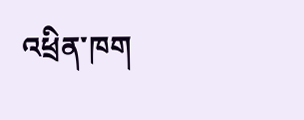འཕྲིན་ཁག